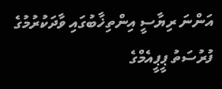އަންނަ ރިޔާސީ އިންތިޚާބުގައި ވާދަކުރުމުގެ ފުރުސަތު ޕީޕީއެމްގެ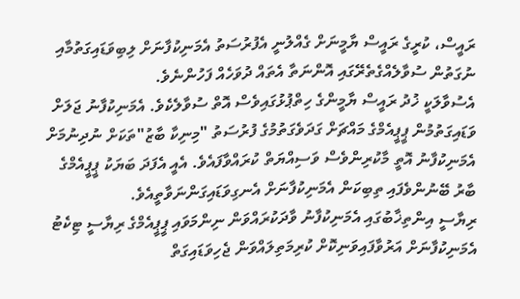ރައީސް، ކުރީގެ ރައީސް ޔާމީނަށް ގެއްލުނީ އެފުރުސަތު އެމަނިކުފާނަށް ލިބިވަޑައިގަތުމާއި ނުގަތުން ސުވާލެއްގެތެރޭގައި އޮންނަތާ އެތައް ދުވަހެއް ފަހުންނެވެ.
އެސުވާލަކީ ޚުދު ރައީސް ޔާމީންގެ ހިތްޕުޅުގައިވެސް އޮތް ސުވާލެކެވެ. އެމަނިކުފާނު ޖަލަށް ވަޑައިގަތުމުން ޕީޕީއެމްގެ މައްޗަށް ގަދަވެގަތުމުގެ ފުރުސަތު "މިނިކާ ބާޒު"ތަކަށް ނުދިނުމަށް އެމަނިކުފާނު އޮތީ މާކުރިންވެސް ވަސިއްޔަތް ކުރައްވާފައެވެ. އެއީ އެފަދަ ބަޔަކު ޕީޕީއެމްގެ ބާރު ބޭނުންވެފައި ތިބިކަން އެމަނިކުފާނަށް އެނގިވަޑައިގަންނަވާތީއެވެ.
ރިޔާސީ އިންތިޚާބުގައި އެމަނިކުފާނު ވާދަކުރައްވަން ނިންމަވައި ޕީޕީއެމްގެ ރިޔާސީ ޓިކެޓު އެމަނިކުފާނަށް އަރުވާފައިވަނިކޮށް ކުރިމަތިލައްވަން ޖެހިވަޑައިގަތް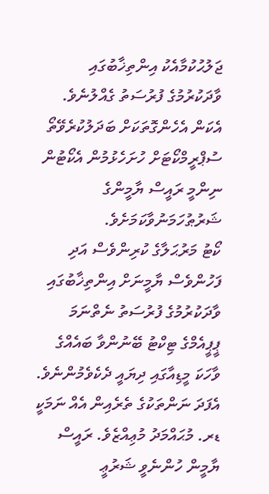ޖަލުޙުކުމާއެކު އިންތިޚާބުގައި ވާދަކުރުމުގެ ފުރުސަތު ގެއްލުނެވެ. އެކަން އެހެންގޮތަކަށް ބަދަލުކުރެވޭތޯ ސުޕްރީމްކޯޓަށް ހުށަހެޅުމުން އެކޯޓުން ނިންމީ ރައީސް ޔާމީންގެ ޝަރުޠުހަމަނުވާކަމަށެވެ.
ކޯޓު މަރުޙަލާގެ ކުރިންވެސް އަދި ފަހުންވެސް ޔާމީނަށް އިންތިޚާބުގައި ވާދަކުރުމުގެ ފުރުސަތު ނެތްނަމަ ޕީޕީއެމްގެ ޓިކްޓު ބޭނުންވާ ބައެއްގެ ވާހަކަ މީޑިއާގައި ދިޔައީ ދެކެވެމުންނެވެ. އެފަދަ ނަންތަކުގެ ތެރެއިން އެއް ނަމަކީ ޑރ. މުޙައްމަދު މުޢިއްޒެވެ. ރައީސް ޔާމީން ހުންނެވީ ޝަރުޢީ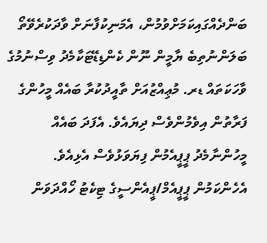ބަންދެއްގައިކަމަށްވުމުން، އެމަނިކުފާނަށް ވާދަކުރެވޭތޯ ބަލަންނުތިބެ ޔާމީން ނޫން ކެންޑިޑޭޓަކާމެދު ވިސްނުމުގެ ވާހަކަތައް ޑރ. މުޢިއްޒުއަށް ތާއީދުކުރާ ބައެއް މީހުންގެ ފަރާތުން އިވެމުންވެސް ދިޔައެވެ. އެފަދަ ބައެއް މީހުންނާމެދު ޕީޕީއެމުން ފިޔަވަޅުވެސް އެޅިއެވެ.
އެހެންކަމުން ޕީޕީއެމް/ޕީއެންސީގެ ޓިކެޓު ހޯއްދަވަން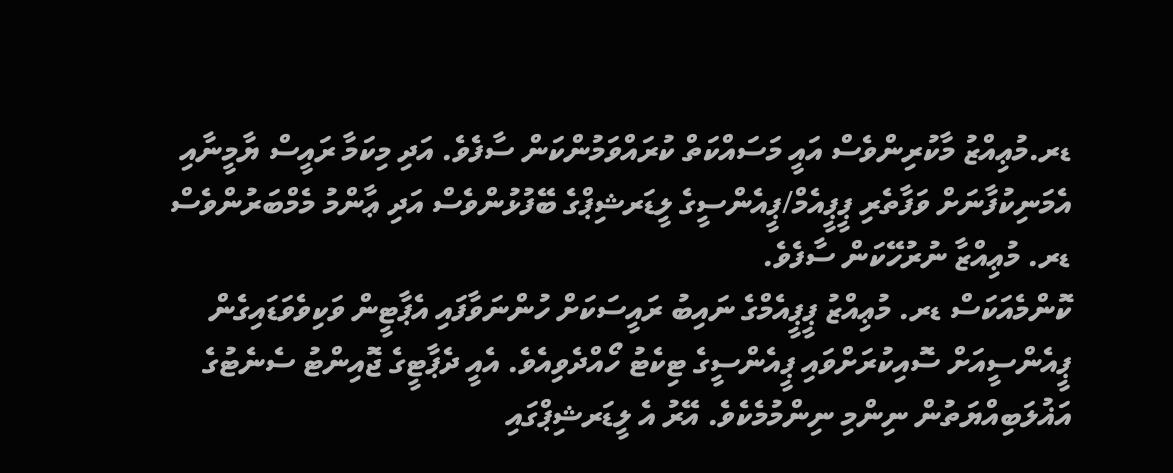ޑރ.މުޢިއްޒު މާކުރިންވެސް އައީ މަސައްކަތް ކުރައްވަމުންކަން ސާފެވެ. އަދި މިކަމާ ރައީސް ޔާމީނާއި އެމަނިކުފާނަށް ވަފާތެރި ޕީޕީއެމް/ޕީއެންސީގެ ލީޑަރޝިޕްގެ ބޭފުޅުންވެސް އަދި ޢާންމު މެމްބަރުންވެސް ޑރ. މުޢިއްޒާ ނުރުހޭކަން ސާފެވެ.
ކޮންމެއަކަސް ޑރ. މުޢިއްޒު ޕީޕީއެމްގެ ނައިބު ރައީސަކަށް ހުންނަވާފައި އެޕާޓީން ވަކިވެވަޑައިގެން ޕީއެންސީއަށް ސޮއިކުރަށްވައި ޕީއެންސީގެ ޓިކެޓު ހޯއްދެވިއެވެ. އެއީ ދެޕާޓީގެ ޖޮއިންޓު ސެނެޓުގެ އަޣުލަބިއްޔަތުން ނިންމި ނިންމުމެކެވެ. އޭރު އެ ލީޑަރޝިޕްގައި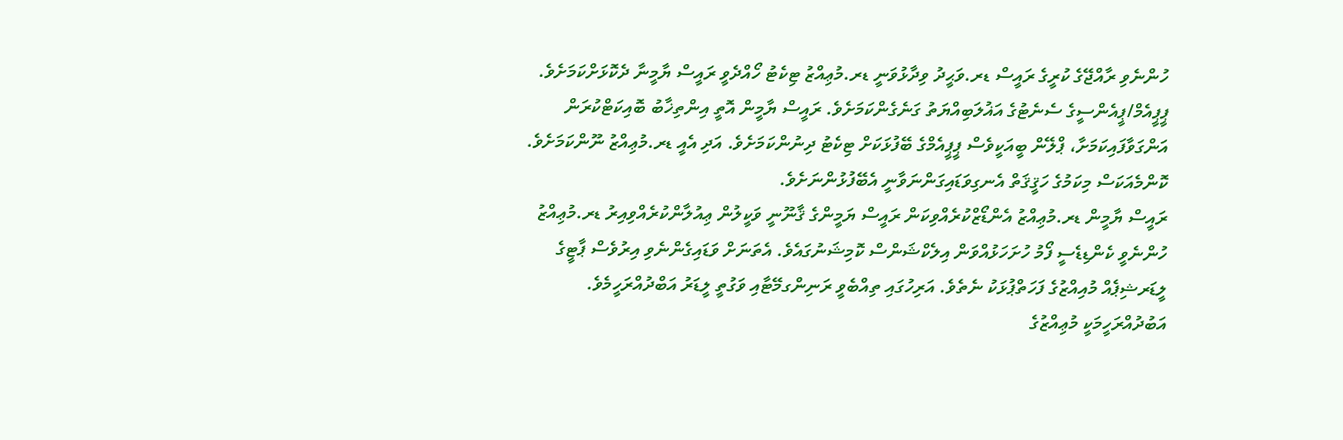ހުންނެވި ރާއްޖޭގެ ކުރީގެ ރައީސް ޑރ.ވަޙީދު ވިދާޅުވަނީ ޑރ.މުޢިއްޒު ޓިކެޓު ހޯއްދެވީ ރައީސް ޔާމީނާ ދެކޮޅަށްކަމަށެވެ. ޕީޕީއެމް/ޕީއެންސީގެ ސެނެޓުގެ އަޣުލަބިއްޔަތު ގަނެގެންކަމަށެވެ. ރައީސް ޔާމީން އޮތީ އިންތިޚާބު ބޮއިކަޓްކުރަން އަންގަވާފައިކަމަށާ، ޕްލޭން ބީއަކީވެސް ޕީޕީއެމްގެ ބޭފުޅަކަށް ޓިކެޓު ދިނުންކަމަށެވެ. އަދި އެއީ ޑރ.މުޢިއްޒު ނޫންކަމަށެވެ. ކޮންމެއަކަސް މިކަމުގެ ހަޤީޤަތް އެނގިވަޑައިގަންނަވާނީ އެބޭފުޅުންނަށެވެ.
ރައީސް ޔާމީން ޑރ.މުޢިއްޒު އެންޑޯޒްކުރެއްވިކަން ރައީސް ޔަމީންގެ ޤާނޫނީ ވަކީލުން ޢިއުލާންކުރެއްވިއިރު ޑރ.މުޢިއްޒު ހުންނެވީ ކެންޑިޑެސީ ފޯމު ހުށަހަޅުއްވަން އިލެކްޝަންސް ކޮމިޝަނުގައެވެ. އެތަނަށް ވަޑައިގެންނެވި އިރުވެސް ޕާޓީގެ ލީޑަރޝިޕެއް މުއިއްޒުގެ ފަހަތްޕުޅަކު ނެތެވެ. އަރިހުގައި ތިއްބެވީ ރަނިންގމޭޓާއި ވަގުތީ ލީޑަރު އަބްދުއްރަހީމެވެ. އަބުދުއްރަހީމަކީ މުޢިއްޒުގެ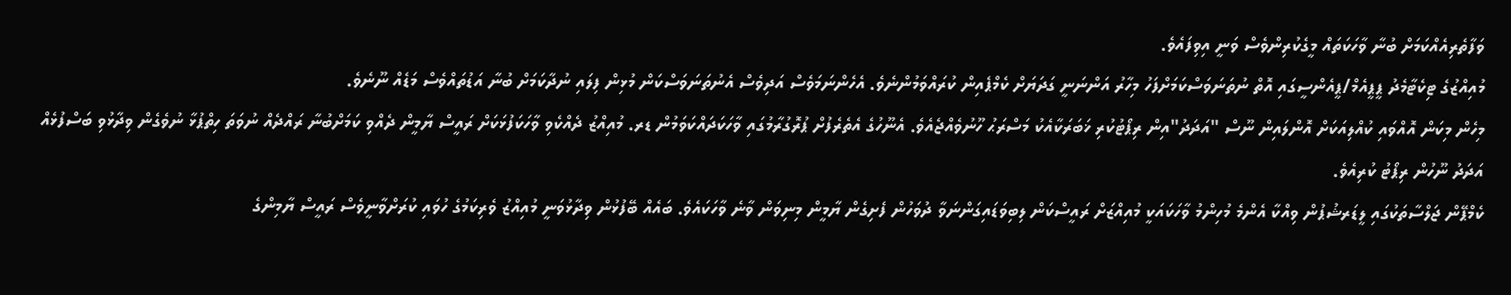ވަފާތެރިއެއްކަމަށް ބުނާ ވާހަކަތައް މީގެކުރިންވެސް ވަނީ އިވިފައެވެ.
މުއިއްޒުގެ ޓިކެޓާމެދު ޕީޕީއެމް/ޕީއެންސީގައި އޮތް ނުތަނަވަސްކަމަށްފަހު މިހާރު އަންނަނީ ގަދަޔަށް ކެމްޕެއިން ކުރައްވަމުންނެވެ. އެހެންނަމަވެސް އަދިވެސް އެނުތަނަވަސްކަން މުޅިން ފިލައި ނުދާކަމަށް ބުނާ އަޑުތައްވެސް މަޑެއް ނޫނެވެ.
މިހެން މިކަން އޮއްވައި ކުއްލިއަކަށް އޮންލައިން ނޫސް "އަދަދު"އިން ރިޕޯޓުކުރި ޚަބަރަކާއެކު މަސްރަޙު ހޫނުވެއްޖެއެވެ. އެނޫހުގެ އެތެރެފުށް ޕުރޮގުރާމުގައި ވާހަކަދައްކަވަމުން ޑރ. މުއިއްޒު ދެއްކެވި ވާހަކަފުޅަކަށް ރައީސް ޔާމީން ދެއްވި ކަމަށްބުނާ ރައްދެއް ނުވަތަ ހިތްޕުޅާ ނުވެގެން ވިދާޅުވި ބަސްފުޅެއް އަދަދު ނޫހުން ރިޕޯޓު ކުރިއެވެ.
ކެމްޕޭން ޖަލްސާތަކުގައި ލީޑަރޝުޕުން ވިއްކާ އެންމެ މުހިންމު ވާހަކައަކީ މުއިއްޒަށް ރައީސްކަން ލިބިވަޑައިގަންނަވާ ދުވަހުން ފެށިގެން ޔާމީން މިނިވަން ވާނެ ވާހަކައެވެ. ބައެއް ބޭފުޅުން ވިދާޅުވަނީ މުއިއްޒު ވެރިކަމުގެ ހުވައި ކުރަށްވާނީވެސް ރައީސް ޔާމިންގެ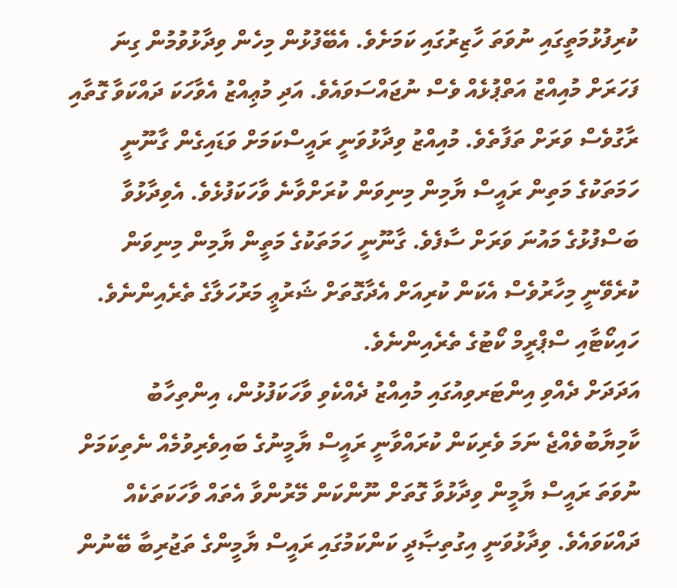ކުރިފުޅުމަތީގައި ނުވަތަ ހާޒިރުގައި ކަމަށެވެ. އެބޭފުޅުން މިހެން ވިދާޅުވުމުން ގިނަ ފަހަރަށް މުއިއްޒު އަތްޕުޅެއް ވެސް ނުޖައްސަވައެވެ. އަދި މުޢިއްޒު އެވާހަކަ ދައްކަވާ ގޮތާއި ރާގުވެސް ވަރަށް ތަފާތެވެ. މުއިއްޒު ވިދާޅުވަނީ ރައީސްކަމަށް ވަޑައިގެން ގާނޫނީ ހަމަތަކުގެ މަތިން ރައީސް ޔާމިން މިނިވަން ކުރަށްވާނެ ވާހަކަފުޅެވެ. އެވިދާޅުވާ ބަސްފުޅުގެ މައުނަ ވަރަށް ސާފެވެ. ގާނޫނީ ހަމަތަކުގެ މަތީން ޔާމިން މިނިވަން ކުރެވޭނީ މިހާރުވެސް އެކަން ކުރިއަށް އެދާގޮތަށް ޝަރުޢީ މަރުހަލާގެ ތެރެއިންނެވެ. ހައިކޯޓާއި ސްޕްރީމް ކޯޓުގެ ތެރެއިންނެވެ.
އަދަދަށް ދެއްވި އިންޓަރވިއުގައި މުއިއްޒު ދެއްކެވި ވާހަކަފުޅުން، އިންތިހާބު ކާމިޔާބުވެއްޖެ ނަމަ ވެރިކަން ކުރައްވާނީ ރައީސް ޔާމީނުގެ ބައިވެރިވުމެއް ނެތިކަމަށް ނުވަތަ ރައީސް ޔާމީން ވިދާޅުވާ ގޮތަށް ނޫންކަން މޭރުންވާ އެތައް ވާހަކަތަކެއް ދައްކަވައެވެ. ވިދާޅުވަނީ އިގުތިޞާދީ ކަންކަމުގައި ރައީސް ޔާމީންގެ ތަޖުރިބާ ބޭނުން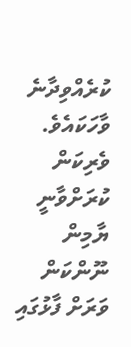ކުރެއްވިދާނެ ވާހަކައެވެ. ވެރިކަން ކުރަށްވާނީ ޔާމިން ނޫންކަން ވަރަށް ފާޅުގައި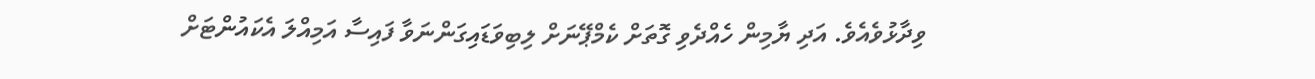ވިދާޅުވެއެވެ. އަދި ޔާމިން ހެއްދެވި ގޮތަށް ކެމްޕޭނަށް ލިބިވަޑައިގަންނަވާ ފައިސާ އަމިއްލަ އެކައުންޓަށް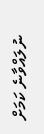ނުލައްވާނެ ކަމަށް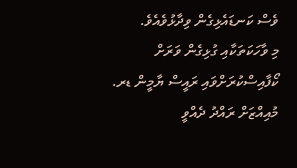ވެސް ކަނޑައެޅިގެން ވިދާޅުވެއެވެ.
މި ވާހަކަތަކާއި ގުޅިގެން ވަރަށް ކޯފާއިސްކުރަށްވައި ރައީސް ޔާމީން ޑރ. މުއިއްޒަށް ރައްދު ދެއްވީ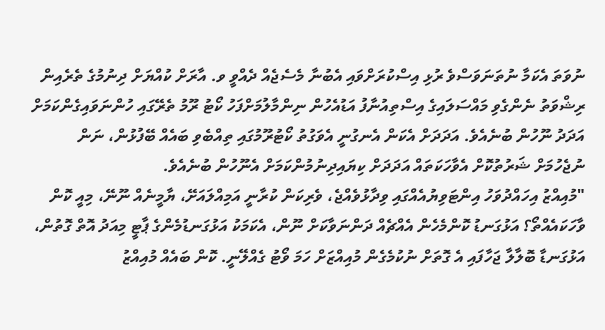ނުވަތަ އެކަމާ ނުތަނަވަސްވެ ރުޅި އިސްކުރަށްވައި އެބުނާ މެސެޖެއް ދެއްވީ ވ. އާރަށް ކުއްޔަށް ދިނުމުގެ ތެރެއިން ރިޝްވަތު ނެންގެވި މައްސަލައިގެ އިސްތިއުނާފު އަޑުއެހުން ނިންމާލުމަށްފަހު ކޯޓު ރޫމު ތެރޭގައި ހުންނަވައިގެންކަމަށް އަދަދު ނޫހުން ބުނެއެވެ. އަދަދަށް އެކަން އެނގުނީ އެވަގުތު ކޯޓުރޫމުގައި ތިއްބެވި ބައެއް ބޭފުޅުން، ނަން ނުޖެހުމަށް ޝަރުތުކޮށް އެވާހަކަތައް އަދަދަށް ކިޔައިދިނުމުންކަމަށް އެނޫހުން ބުނެއެވެ.
"މުއިއްޒު އިހައްދުވަހު އިންޓަވިޔުއެއްގައި ވިދާޅުވެއްޖެ، ވެރިކަން ކުރާނީ އަމިއްލައަށޭ، ޔާމީނެއް ނޫނޭ، މިއީ ކޮން ވާހަކައެއްތޯ؟ އަޅުގަނޑު ކޮންމެހެން އެއްޗެއް ދަންނަވާކަށް ނޫން، އެކަމަކު އަޅުގަނޑުމެންގެ ޕާޓީ މިއަދު އޮތް ގޮތުން، އަޅުގަނޑާ ބޮލާލާ ޖަހާފައި އެ ގޮތަށް ނުކުމެގެން މުއިއްޒަށް ހަމަ ވޯޓު ގެއްލޭނީ. ކޮން ބައެއް މުއިއްޒު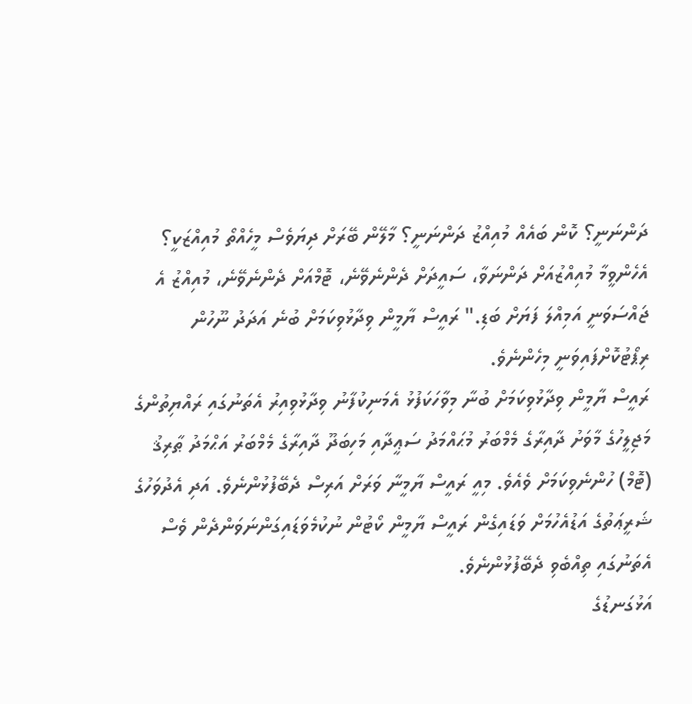ދަންނަނީ؟ ކޮން ބައެއް މުއިއްޒު ދަންނަނީ؟ މާލޭން ބޭރަށް ދިޔަވެސް މީހެއްތޯ މުއިއްޒަކީ؟ އެހެންވީމާ މުއިއްޒުއަށް ދަންނަވާ، ސައީދަށް ދެންނެވޭނެ، ޓޮމްއަށް ދެންނެވޭނެ، މުއިއްޒު އެ ޖައްސަވަނީ އަމިއްލަ ފަޔަށް ބަޑި." ރައީސް ޔާމީން ވިދާޅުވިކަމަށް ބުނެ އަދަދު ނޫހުން ރިޕޯޓުކޮށްފައިވަނީ މިހެންނެވެ.
ރައީސް ޔާމީން ވިދާޅުވިކަމަށް ބުނާ މިވާހަކަފުޅު އެމަނިކުފާނު ވިދާޅުވިއިރު އެތަނުގައި ރައްޔިތުންގެ މަޖިލީހުގެ މާވަށު ދާއިރާގެ މެމްބަރު މުޙައްމަދު ސަޢީދާއި މަހިބަދޫ ދާއިރާގެ މެމްބަރު އަޙްމަދު ޠާރިޤު (ޓޮމް) ހުންނެވިކަމަށް ވެއެވެ. މިއީ ރައީސް ޔާމީނާ ވަރަށް އަރިސް ދެބޭފުޅުންނެވެ. އަދި އެދުވަހުގެ ޝަރީޢަތުގެ އަޑުއެހުމަށް ވަޑައިގެން ރައީސް ޔާމީން ކޯޓުން ނުކުމެވަޑައިގަންނަވަންދެން ވެސް އެތަނުގައި ތިއްބެވި ދެބޭފުޅުންނެވެ.
އަޅުގަނޑުގެ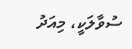ސުވާލަކީ، މިއަދު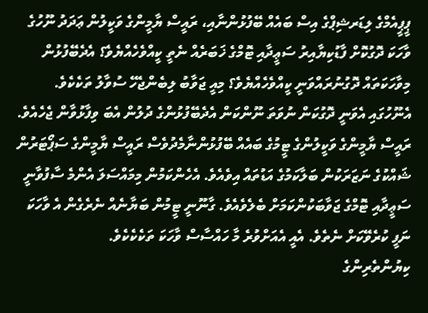ޕީޕީއެމްގެ ލިޑަރޝިޕްގެ އިސް ބައެއް ބޭފުޅުންނާއި، ރައީސް ޔާމީންގެ ވަކީލުން ޢަދަދު ނޫހުގެ ވާހަކަ ދޮގުކޮށް ފާޑުކިޔާއިރު ސަޢީދާއި ޓޮމްގެ ޚަބަރެއް ނެތީ ކީއްވެހެއްޔެވެ؟ އެދެބޭފުޅުން މިވާހަކަތައް ދޮގުނުރައްވަނީ ކީއްވެހެއްޔެވެ؟ މިއީ ޖަވާބު ލިބެންޖެހޭ ސުވާލު ތަކެކެވެ. އެނޫހުގައި އެވަނީ ދޮގުކަން ނުވަތަ ނޫންކަން އެދެބޭފުޅުންގެ ދުލުން އެބަ ވިފާޅުވާން ޖެހެއެވެ.
ރައީސް ޔާމީންގެ ވަކީލުންގެ ޓީމުގެ ބައެއް ބޭފުޅުންނާމެދުވެސް ރައީސް ޔާމީންގެ ސަޕޯޓަރުން ޝައްކުގެ ނަޒަރަކުން ބަލާކަމުގެ އަޑުތައް އިވެއެވެ. އެހެންކަމުން މިމައްސަލަ އެންމެ ސާފުވާނީ ސަޢީދާއި ޓޮމްގެ ޖަވާބަކުންކަމަށް ބެލެވެއެވެ. ގާނޫނީ ޓީމުން ބަޔާނެއް ނެރެގެން އެ ވާހަކަ ނަފީ ކުރެވޭކަށް ނެތެވެ. އެއީ އެއަށްވުރެ މާ ހައްސާސް ވާހަކަ ތަކެކެކެވެ.
ކިޔުންތެރިންގެ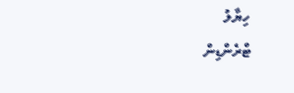ހިޔާލު
ޓްރެންޑިން